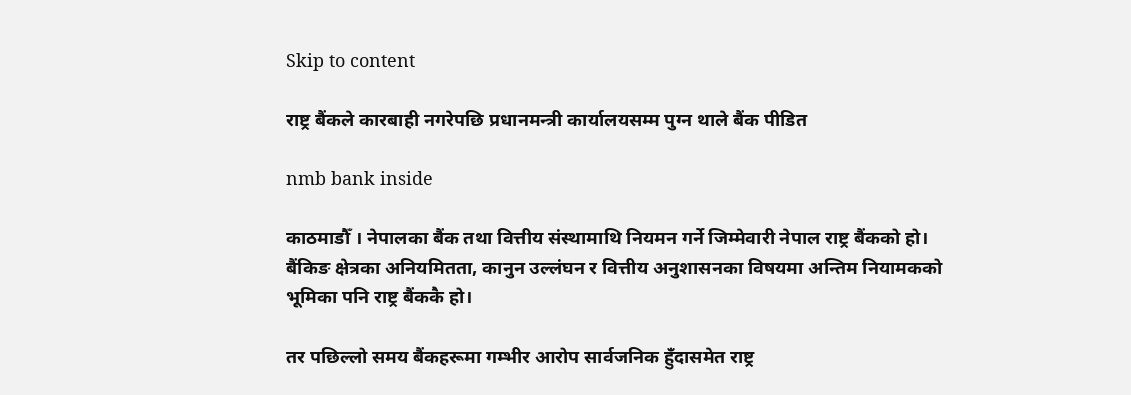Skip to content

राष्ट्र बैंकले कारबाही नगरेपछि प्रधानमन्त्री कार्यालयसम्म पुग्न थाले बैंक पीडित

nmb bank inside

काठमाडौँ । नेपालका बैंक तथा वित्तीय संस्थामाथि नियमन गर्ने जिम्मेवारी नेपाल राष्ट्र बैंकको हो। बैंकिङ क्षेत्रका अनियमितता, कानुन उल्लंघन र वित्तीय अनुशासनका विषयमा अन्तिम नियामकको भूमिका पनि राष्ट्र बैंककै हो।

तर पछिल्लो समय बैंकहरूमा गम्भीर आरोप सार्वजनिक हुँदासमेत राष्ट्र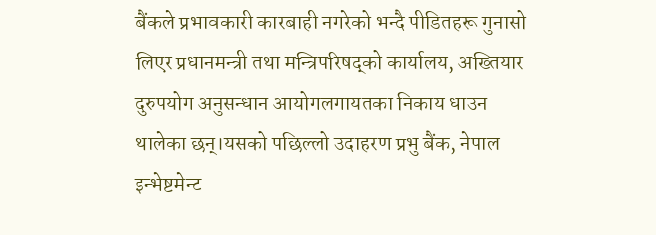बैंकले प्रभावकारी कारबाही नगरेको भन्दै पीडितहरू गुनासो लिएर प्रधानमन्त्री तथा मन्त्रिपरिषद्को कार्यालय, अख्तियार दुरुपयोग अनुसन्धान आयोगलगायतका निकाय धाउन थालेका छन्।यसको पछिल्लो उदाहरण प्रभु बैंक, नेपाल इन्भेष्टमेन्ट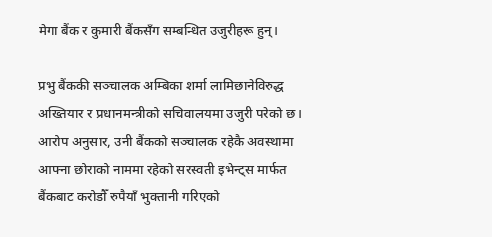मेगा बैंक र कुमारी बैंकसँग सम्बन्धित उजुरीहरू हुन्।

प्रभु बैंककी सञ्चालक अम्बिका शर्मा लामिछानेविरुद्ध अख्तियार र प्रधानमन्त्रीको सचिवालयमा उजुरी परेको छ। आरोप अनुसार, उनी बैंकको सञ्चालक रहेकै अवस्थामा आफ्ना छोराको नाममा रहेको सरस्वती इभेन्ट्स मार्फत बैंकबाट करोडौँ रुपैयाँ भुक्तानी गरिएको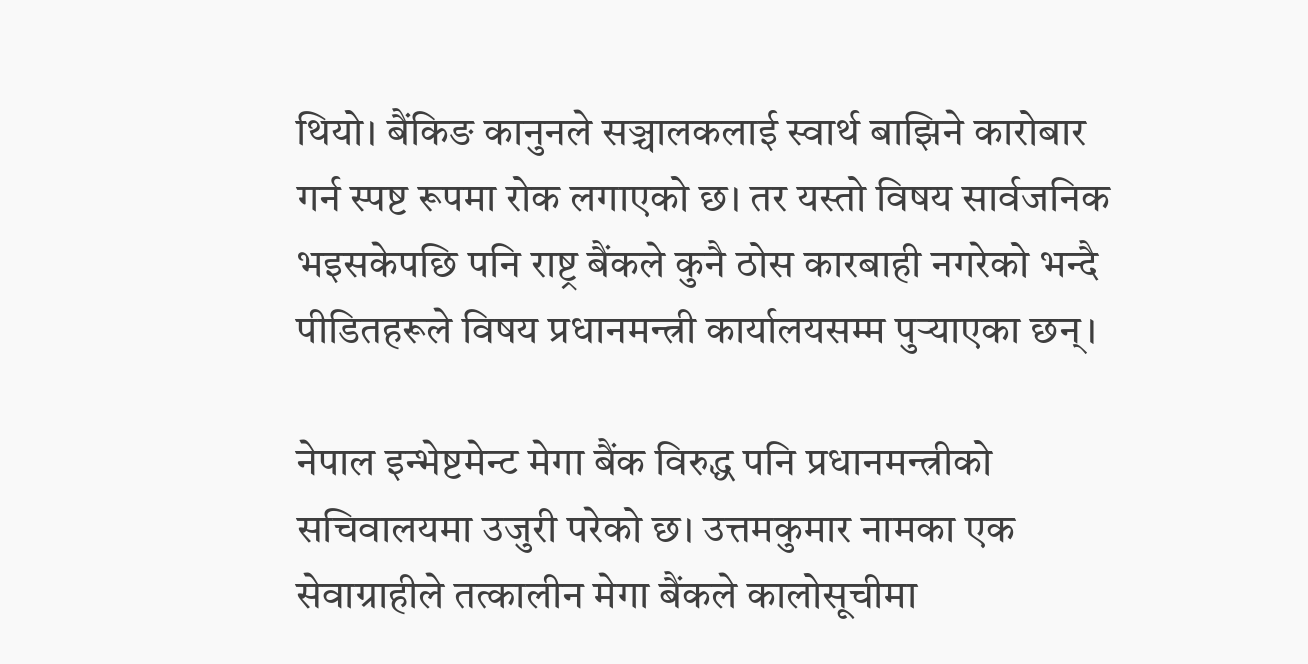थियो। बैंकिङ कानुनले सञ्चालकलाई स्वार्थ बाझिने कारोबार गर्न स्पष्ट रूपमा रोक लगाएको छ। तर यस्तो विषय सार्वजनिक भइसकेपछि पनि राष्ट्र बैंकले कुनै ठोस कारबाही नगरेको भन्दै पीडितहरूले विषय प्रधानमन्त्री कार्यालयसम्म पुर्‍याएका छन्।

नेपाल इन्भेष्टमेन्ट मेगा बैंक विरुद्ध पनि प्रधानमन्त्रीको सचिवालयमा उजुरी परेको छ। उत्तमकुमार नामका एक सेवाग्राहीले तत्कालीन मेगा बैंकले कालोसूचीमा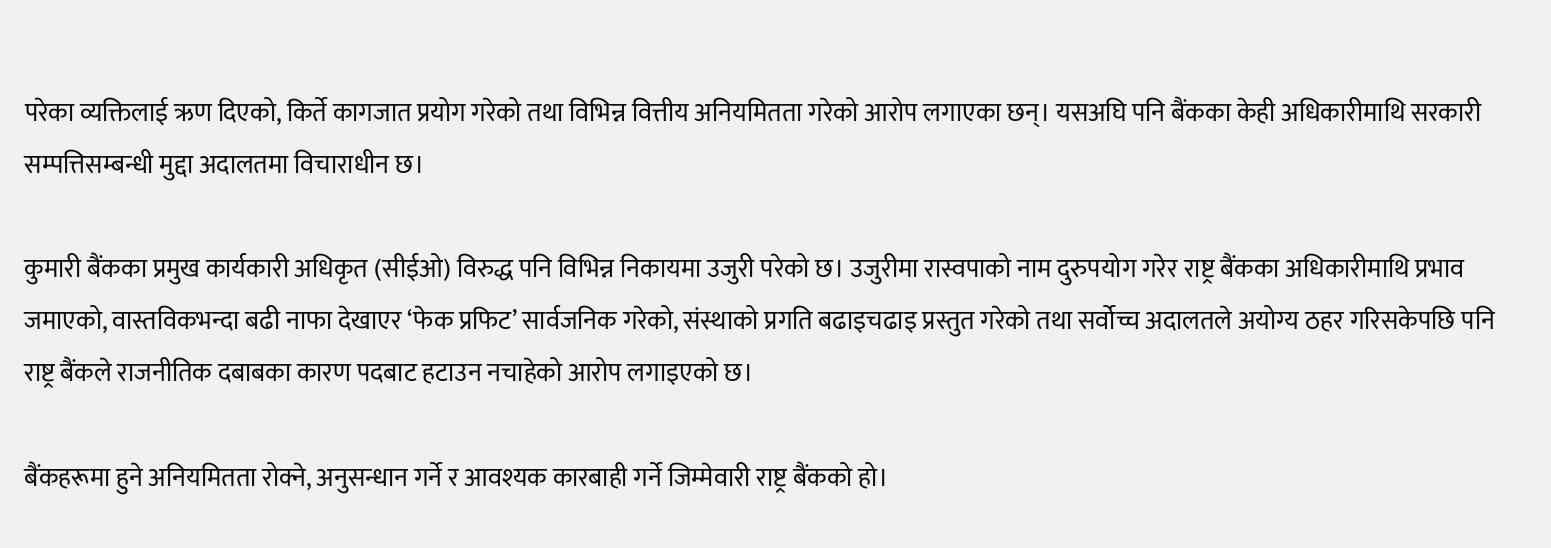परेका व्यक्तिलाई ऋण दिएको, किर्ते कागजात प्रयोग गरेको तथा विभिन्न वित्तीय अनियमितता गरेको आरोप लगाएका छन्। यसअघि पनि बैंकका केही अधिकारीमाथि सरकारी सम्पत्तिसम्बन्धी मुद्दा अदालतमा विचाराधीन छ।

कुमारी बैंकका प्रमुख कार्यकारी अधिकृत (सीईओ) विरुद्ध पनि विभिन्न निकायमा उजुरी परेको छ। उजुरीमा रास्वपाको नाम दुरुपयोग गरेर राष्ट्र बैंकका अधिकारीमाथि प्रभाव जमाएको, वास्तविकभन्दा बढी नाफा देखाएर ‘फेक प्रफिट’ सार्वजनिक गरेको, संस्थाको प्रगति बढाइचढाइ प्रस्तुत गरेको तथा सर्वोच्च अदालतले अयोग्य ठहर गरिसकेपछि पनि राष्ट्र बैंकले राजनीतिक दबाबका कारण पदबाट हटाउन नचाहेको आरोप लगाइएको छ।

बैंकहरूमा हुने अनियमितता रोक्ने, अनुसन्धान गर्ने र आवश्यक कारबाही गर्ने जिम्मेवारी राष्ट्र बैंकको हो।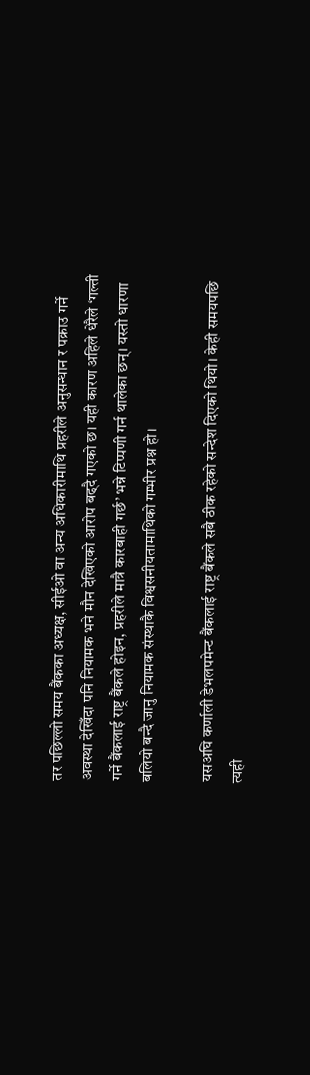तर पछिल्लो समय बैंकका अध्यक्ष, सीईओ वा अन्य अधिकारीमाथि प्रहरीले अनुसन्धान र पक्राउ गर्ने अवस्था देखिँदा पनि नियामक भने मौन देखिएको आरोप बढ्दै गएको छ। यही कारण अहिले धेरैले ‘गल्ती गर्ने बैंकलाई राष्ट्र बैंकले होइन, प्रहरीले मात्रै कारबाही गर्छ’ भन्ने टिप्पणी गर्न थालेका छन्। यस्तो धारणा बलियो बन्दै जानु नियामक संस्थाकै विश्वसनीयतामाथिको गम्भीर प्रश्न हो।

यसअघि कर्णाली डेभलपमेन्ट बैंकलाई राष्ट्र बैंकले सबै ठीक रहेको सन्देश दिएको थियो। केही समयपछि त्यही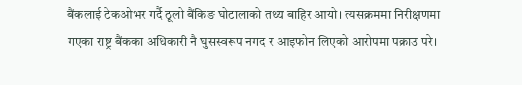बैंकलाई टेकओभर गर्दै ठूलो बैंकिङ घोटालाको तथ्य बाहिर आयो। त्यसक्रममा निरीक्षणमा गएका राष्ट्र बैंकका अधिकारी नै घुसस्वरूप नगद र आइफोन लिएको आरोपमा पक्राउ परे।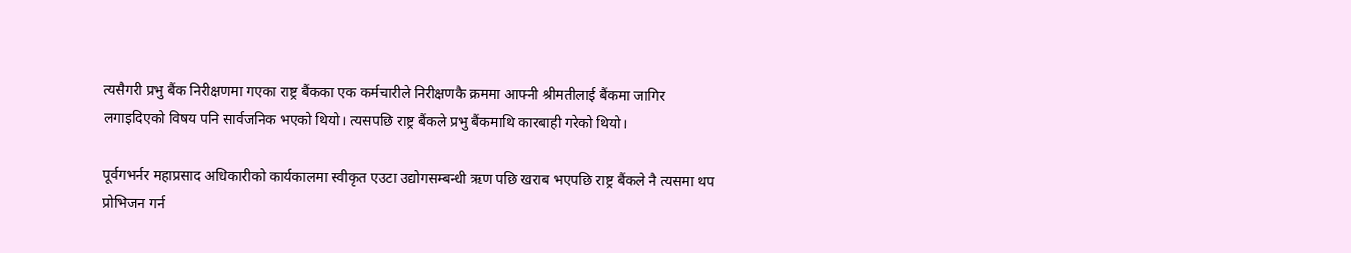त्यसैगरी प्रभु बैंक निरीक्षणमा गएका राष्ट्र बैंकका एक कर्मचारीले निरीक्षणकै क्रममा आफ्नी श्रीमतीलाई बैंकमा जागिर लगाइदिएको विषय पनि सार्वजनिक भएको थियो। त्यसपछि राष्ट्र बैंकले प्रभु बैंकमाथि कारबाही गरेको थियो।

पूर्वगभर्नर महाप्रसाद अधिकारीको कार्यकालमा स्वीकृत एउटा उद्योगसम्बन्धी ऋण पछि खराब भएपछि राष्ट्र बैंकले नै त्यसमा थप प्रोभिजन गर्न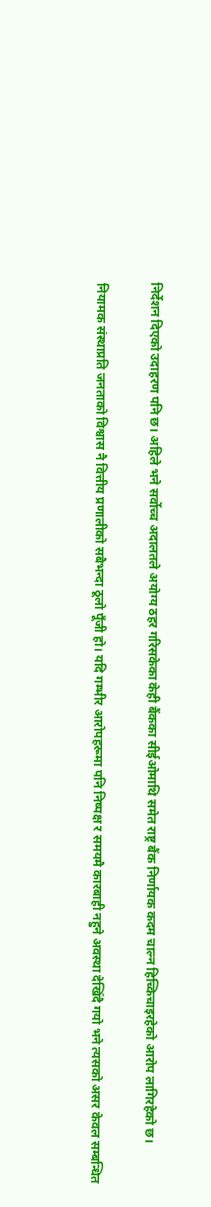निर्देशन दिएको उदाहरण पनि छ। अहिले भने सर्वोच्च अदालतले अयोग्य ठहर गरिसकेका केही बैंकका सीईओमाथि समेत राष्ट्र बैंक निर्णायक कदम चाल्न हिच्किचाइरहेको आरोप लागिरहेको छ।

नियामक संस्थाप्रति जनताको विश्वास नै वित्तीय प्रणालीको सबैभन्दा ठूलो पूँजी हो। यदि गम्भीर आरोपहरूमा पनि निष्पक्ष र समयमै कारबाही नहुने अवस्था देखिँदै गयो भने त्यसको असर केवल सम्बन्धित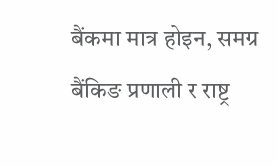बैंकमा मात्र होइन, समग्र बैंकिङ प्रणाली र राष्ट्र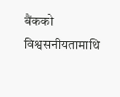बैंकको विश्वसनीयतामाथि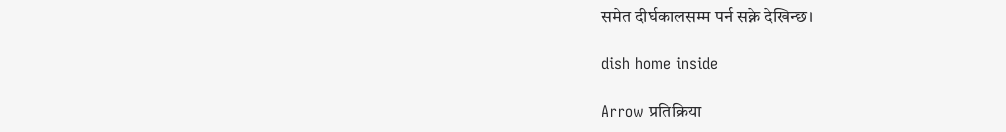समेत दीर्घकालसम्म पर्न सक्ने देखिन्छ।

dish home inside

Arrow प्रतिक्रिया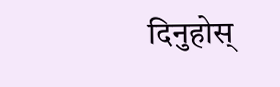दिनुहोस्